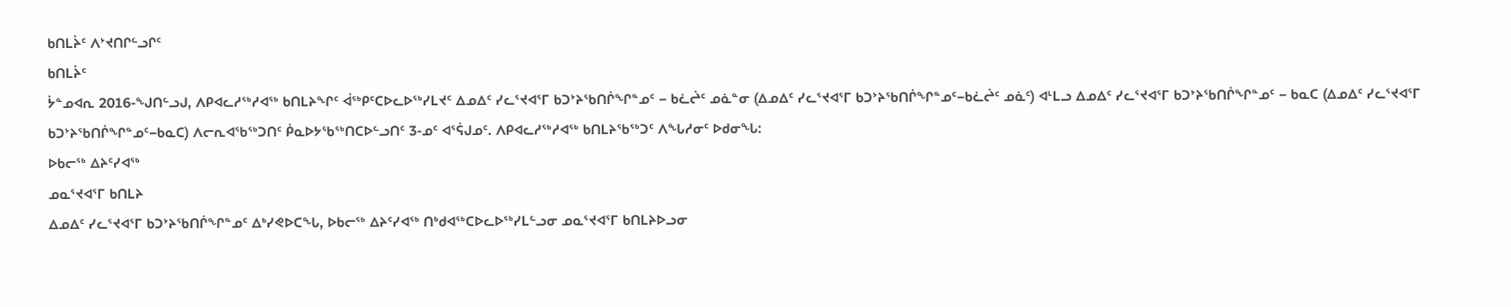ᑲᑎᒪᔩᑦ ᐱᔾᔪᑎᒋᓪᓗᒋᑦ
ᑲᑎᒪᔩᑦ
ᔮᓐᓄᐊᕆ 2016-ᖑᑎᓪᓗᒍ, ᐱᑭᐊᓚᓱᖅᓱᐊᖅ ᑲᑎᒪᔨᖏᑦ ᐋᖅᑭᑦᑕᐅᓚᐅᖅᓯᒪᔪᑦ ᐃᓄᐃᑦ ᓯᓚᕐᔪᐊᕐᒥ ᑲᑐᔾᔨᖃᑎᒌᖏᓐᓄᑦ − ᑲᓛᖡᑦ ᓄᓈᓐᓂ (ᐃᓄᐃᑦ ᓯᓚᕐᔪᐊᕐᒥ ᑲᑐᔾᔨᖃᑎᒌᖏᓐᓄᑦ−ᑲᓛᖡᑦ ᓄᓈᑦ) ᐊᒻᒪᓗ ᐃᓄᐃᑦ ᓯᓚᕐᔪᐊᕐᒥ ᑲᑐᔾᔨᖃᑎᒌᖏᓐᓄᑦ − ᑲᓇᑕ (ᐃᓄᐃᑦ ᓯᓚᕐᔪᐊᕐᒥ ᑲᑐᔾᔨᖃᑎᒌᖏᓐᓄᑦ−ᑲᓇᑕ) ᐱᓕᕆᐊᖃᖅᑐᑎᑦ ᑮᓇᐅᔭᖃᖅᑎᑕᐅᓪᓗᑎᑦ 3-ᓄᑦ ᐊᕐᕌᒍᓄᑦ. ᐱᑭᐊᓚᓱᖅᓱᐊᖅ ᑲᑎᒪᔨᖃᖅᑐᑦ ᐱᖓᓱᓂᑦ ᐅᑯᓂᖓ:
ᐅᑲᓕᖅ ᐃᔨᑦᓯᐊᖅ
ᓄᓇᕐᔪᐊᕐᒥ ᑲᑎᒪᔨ
ᐃᓄᐃᑦ ᓯᓚᕐᔪᐊᕐᒥ ᑲᑐᔾᔨᖃᑎᒌᖏᓐᓄᑦ ᐃᒃᓯᕙᐅᑕᖓ, ᐅᑲᓕᖅ ᐃᔨᑦᓯᐊᖅ ᑎᒃᑯᐊᖅᑕᐅᓚᐅᖅᓯᒪᓪᓗᓂ ᓄᓇᕐᔪᐊᕐᒥ ᑲᑎᒪᔨᐅᓗᓂ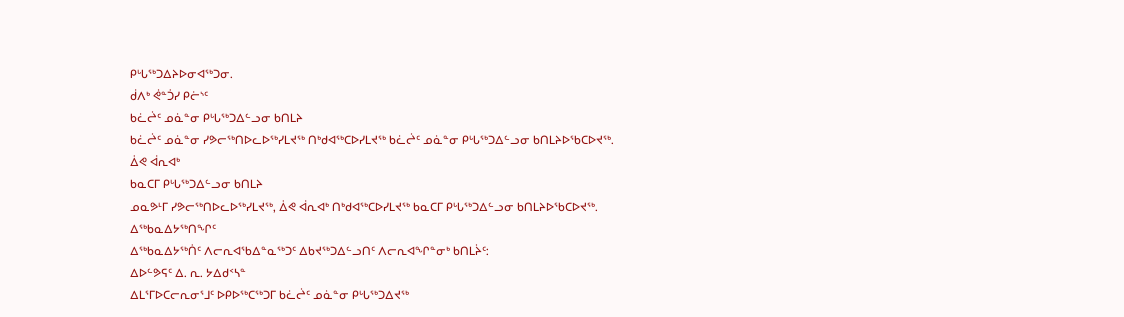ᑭᒡᒐᖅᑐᐃᔨᐅᓂᐊᖅᑐᓂ.
ᑰᐱᒃ ᕚᓐᑑᓯ ᑭᓖᔅᑦ
ᑲᓛᖡᑦ ᓄᓈᓐᓂ ᑭᒡᒐᖅᑐᐃᓪᓗᓂ ᑲᑎᒪᔨ
ᑲᓛᖡᑦ ᓄᓈᓐᓂ ᓯᕗᓕᖅᑎᐅᓚᐅᖅᓯᒪᔪᖅ ᑎᒃᑯᐊᖅᑕᐅᓯᒪᔪᖅ ᑲᓛᖡᑦ ᓄᓈᓐᓂ ᑭᒡᒐᖅᑐᐃᓪᓗᓂ ᑲᑎᒪᔨᐅᖃᑕᐅᔪᖅ.
ᐄᕙ ᐋᕆᐊᒃ
ᑲᓇᑕᒥ ᑭᒡᒐᖅᑐᐃᓪᓗᓂ ᑲᑎᒪᔨ
ᓄᓇᕗᒻᒥ ᓯᕗᓕᖅᑎᐅᓚᐅᖅᓯᒪᔪᖅ, ᐄᕙ ᐋᕆᐊᒃ ᑎᒃᑯᐊᖅᑕᐅᓯᒪᔪᖅ ᑲᓇᑕᒥ ᑭᒡᒐᖅᑐᐃᓪᓗᓂ ᑲᑎᒪᔨᐅᖃᑕᐅᔪᖅ.
ᐃᖅᑲᓇᐃᔭᖅᑎᖏᑦ
ᐃᖅᑲᓇᐃᔭᖅᑏᑦ ᐱᓕᕆᐊᖃᐃᓐᓇᖅᑐᑦ ᐃᑲᔪᖅᑐᐃᓪᓗᑎᑦ ᐱᓕᕆᐊᖏᓐᓂᒃ ᑲᑎᒪᔩᑦ:
ᐃᐅᓪᕗᕋᑦ ᐃ. ᕆ. ᔭᐃᑯᑉᓴᓐ
ᐃᒪᕐᒥᐅᑕᓕᕆᓂᕐᒧᑦ ᐅᑭᐅᖅᑕᖅᑐᒥ ᑲᓛᖡᑦ ᓄᓈᓐᓂ ᑭᒡᒐᖅᑐᐃᔪᖅ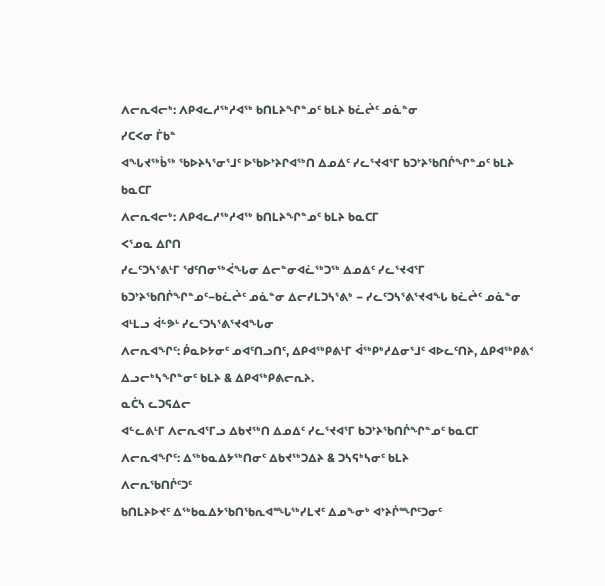ᐱᓕᕆᐊᓕᒃ: ᐱᑭᐊᓚᓱᖅᓱᐊᖅ ᑲᑎᒪᔨᖏᓐᓄᑦ ᑲᒪᔨ ᑲᓛᖡᑦ ᓄᓈᓐᓂ
ᓯᑕᐸᓂ ᒦᑲᓐ
ᐊᖓᔪᖅᑳᖅ ᖃᐅᔨᓴᕐᓂᕐᒧᑦ ᐅᖃᐅᔾᔨᒋᐊᖅᑎ ᐃᓄᐃᑦ ᓯᓚᕐᔪᐊᕐᒥ ᑲᑐᔾᔨᖃᑎᒌᖏᓐᓄᑦ ᑲᒪᔨ ᑲᓇᑕᒥ
ᐱᓕᕆᐊᓕᒃ: ᐱᑭᐊᓚᓱᖅᓱᐊᖅ ᑲᑎᒪᔨᖏᓐᓄᑦ ᑲᒪᔨ ᑲᓇᑕᒥ
ᐸᕐᓄᓇ ᐃᒋᑎ
ᓯᓚᑦᑐᓴᕐᕕᒻᒥ ᖁᑦᑎᓂᖅᐹᖓᓂ ᐃᓕᓐᓂᐊᓛᖅᑐᖅ ᐃᓄᐃᑦ ᓯᓚᕐᔪᐊᕐᒥ ᑲᑐᔾᔨᖃᑎᒌᖏᓐᓄᑦ−ᑲᓛᖡᑦ ᓄᓈᓐᓂ ᐃᓕᓯᒪᑐᓴᕐᕕᒃ − ᓯᓚᑦᑐᓴᕐᕕᕐᔪᐊᖓ ᑲᓛᖡᑦ ᓄᓈᓐᓂ ᐊᒻᒪᓗ ᐋᓪᕗᒡ ᓯᓚᑦᑐᓴᕐᕕᕐᔪᐊᖓᓂ
ᐱᓕᕆᐊᖏᑦ: ᑮᓇᐅᔭᓂᑦ ᓄᐊᑦᑎᓗᑎᑦ, ᐃᑭᐊᖅᑭᕕᒻᒥ ᐋᖅᑭᒃᓱᐃᓂᕐᒧᑦ ᐊᐅᓚᑦᑎᔨ, ᐃᑭᐊᖅᑭᕕᑉ ᐃᓗᓕᒃᓴᖏᓐᓂᑦ ᑲᒪᔨ & ᐃᑭᐊᖅᑭᕕᓕᕆᔨ.
ᓇᑖᓴ ᓚᑐᕋᐃᓕ
ᐊᓪᓚᕕᒻᒥ ᐱᓕᕆᐊᕐᒥᓗ ᐃᑲᔪᖅᑎ ᐃᓄᐃᑦ ᓯᓚᕐᔪᐊᕐᒥ ᑲᑐᔾᔨᖃᑎᒌᖏᓐᓄᑦ ᑲᓇᑕᒥ
ᐱᓕᕆᐊᖏᑦ: ᐃᖅᑲᓇᐃᔭᖅᑎᓂᑦ ᐃᑲᔪᖅᑐᐃᔨ & ᑐᓴᕋᒃᓴᓂᑦ ᑲᒪᔨ
ᐱᓕᕆᖃᑎᒌᑦᑐᑦ
ᑲᑎᒪᔨᐅᔪᑦ ᐃᖅᑲᓇᐃᔭᖃᑎᖃᕆᐊᙵᖅᓯᒪᔪᑦ ᐃᓄᖕᓂᒃ ᐊᔾᔨᒌᙱᑦᑐᓂᑦ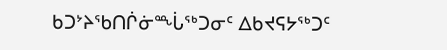ᑲᑐᔾᔨᖃᑎᒌᓃᙶᖅᑐᓂᑦ ᐃᑲᔪᕋᔭᖅᑐᑦ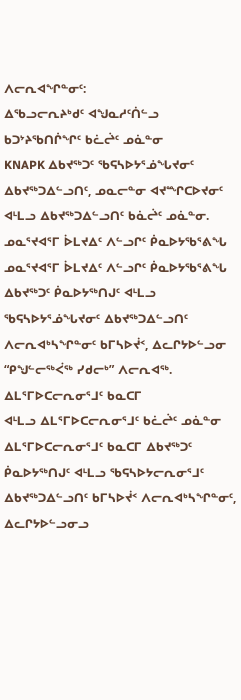ᐱᓕᕆᐊᖏᓐᓂᑦ:
ᐃᖃᓗᓕᕆᔨᒃᑯᑦ ᐊᖑᓇᓱᑦᑏᓪᓗ ᑲᑐᔾᔨᖃᑎᒌᖏᑦ ᑲᓛᖡᑦ ᓄᓈᓐᓂ
KNAPK ᐃᑲᔪᖅᑐᑦ ᖃᕋᓴᐅᔭᕐᓅᖓᔪᓂᑦ ᐃᑲᔪᖅᑐᐃᓪᓗᑎᑦ, ᓄᓇᓕᓐᓂ ᐊᔪᙱᑕᐅᔪᓂᑦ ᐊᒻᒪᓗ ᐃᑲᔪᖅᑐᐃᓪᓗᑎᑦ ᑲᓈᖡᑦ ᓄᓈᓐᓂ.
ᓄᓇᕐᔪᐊᕐᒥ ᐆᒪᔪᐃᑦ ᐱᓪᓗᒋᑦ ᑮᓇᐅᔭᖃᕐᕕᖓ
ᓄᓇᕐᔪᐊᕐᒥ ᐆᒪᔪᐃᑦ ᐱᓪᓗᒋᑦ ᑮᓇᐅᔭᖃᕐᕕᖓ ᐃᑲᔪᖅᑐᑦ ᑮᓇᐅᔭᖅᑎᒍᑦ ᐊᒻᒪᓗ ᖃᕋᓴᐅᔭᕐᓅᖓᔪᓂᑦ ᐃᑲᔪᖅᑐᐃᓪᓗᑎᑦ ᐱᓕᕆᐊᒃᓴᖏᓐᓂᑦ ᑲᒥᓴᐅᔫᑉ, ᐃᓚᒋᔭᐅᓪᓗᓂ “ᑭᖑᓪᓕᖅᐹᖅ ᓯᑯᓕᒃ” ᐱᓕᕆᐊᖅ.
ᐃᒪᕐᒥᐅᑕᓕᕆᓂᕐᒧᑦ ᑲᓇᑕᒥ
ᐊᒻᒪᓗ ᐃᒪᕐᒥᐅᑕᓕᕆᓂᕐᒧᑦ ᑲᓛᖡᑦ ᓄᓈᓐᓂ
ᐃᒪᕐᒥᐅᑕᓕᕆᓂᕐᒧᑦ ᑲᓇᑕᒥ ᐃᑲᔪᖅᑐᑦ ᑮᓇᐅᔭᖅᑎᒍᑦ ᐊᒻᒪᓗ ᖃᕋᓴᐅᔭᓕᕆᓂᕐᒧᑦ ᐃᑲᔪᖅᑐᐃᓪᓗᑎᑦ ᑲᒥᓴᐅᔫᑉ ᐱᓕᕆᐊᒃᓴᖏᓐᓂᑦ, ᐃᓚᒋᔭᐅᓪᓗᓂᓗ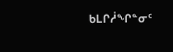ᑲᒪᒋᓲᖏᓐᓂᑦ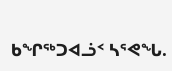ᑲᖏᖅᑐᐊᓘᑉ ᓴᕐᕙᖓ.